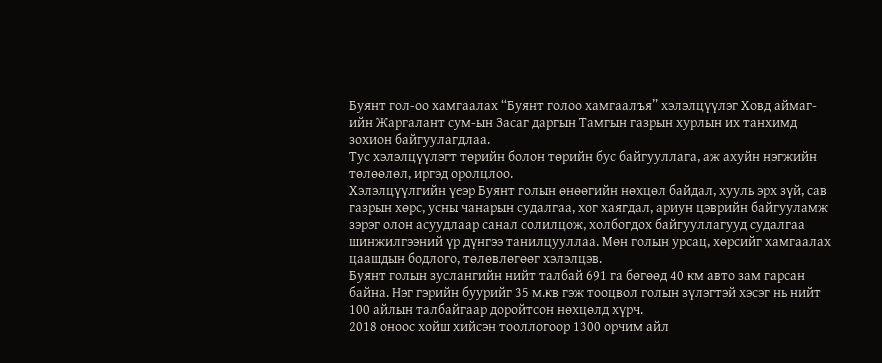Буянт гол-оо хамгаалах “Буянт голоо хамгаалъя” хэлэлцүүлэг Ховд аймаг-ийн Жаргалант сум-ын Засаг даргын Тамгын газрын хурлын их танхимд зохион байгуулагдлаа.
Тус хэлэлцүүлэгт төрийн болон төрийн бус байгууллага, аж ахуйн нэгжийн төлөөлөл, иргэд оролцлоо.
Хэлэлцүүлгийн үеэр Буянт голын өнөөгийн нөхцөл байдал, хууль эрх зүй, сав газрын хөрс, усны чанарын судалгаа, хог хаягдал, ариун цэврийн байгууламж зэрэг олон асуудлаар санал солилцож, холбогдох байгууллагууд судалгаа шинжилгээний үр дүнгээ танилцууллаа. Мөн голын урсац, хөрсийг хамгаалах цаашдын бодлого, төлөвлөгөөг хэлэлцэв.
Буянт голын зуслангийн нийт талбай 691 га бөгөөд 40 км авто зам гарсан байна. Нэг гэрийн буурийг 35 м.кв гэж тооцвол голын зүлэгтэй хэсэг нь нийт 100 айлын талбайгаар доройтсон нөхцөлд хүрч.
2018 оноос хойш хийсэн тооллогоор 1300 орчим айл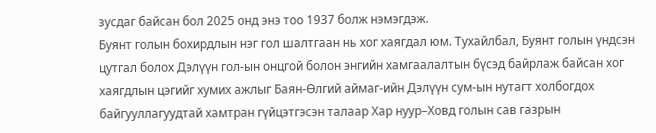зусдаг байсан бол 2025 онд энэ тоо 1937 болж нэмэгдэж.
Буянт голын бохирдлын нэг гол шалтгаан нь хог хаягдал юм. Тухайлбал, Буянт голын үндсэн цутгал болох Дэлүүн гол-ын онцгой болон энгийн хамгаалалтын бүсэд байрлаж байсан хог хаягдлын цэгийг хумих ажлыг Баян-Өлгий аймаг-ийн Дэлүүн сум-ын нутагт холбогдох байгууллагуудтай хамтран гүйцэтгэсэн талаар Хар нуур–Ховд голын сав газрын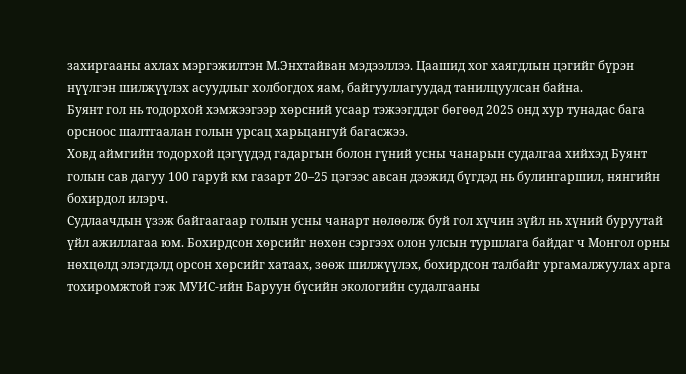захиргааны ахлах мэргэжилтэн М.Энхтайван мэдээллээ. Цаашид хог хаягдлын цэгийг бүрэн нүүлгэн шилжүүлэх асуудлыг холбогдох яам, байгууллагуудад танилцуулсан байна.
Буянт гол нь тодорхой хэмжээгээр хөрсний усаар тэжээгддэг бөгөөд 2025 онд хур тунадас бага орсноос шалтгаалан голын урсац харьцангуй багасжээ.
Ховд аймгийн тодорхой цэгүүдэд гадаргын болон гүний усны чанарын судалгаа хийхэд Буянт голын сав дагуу 100 гаруй км газарт 20–25 цэгээс авсан дээжид бүгдэд нь булингаршил, нянгийн бохирдол илэрч.
Судлаачдын үзэж байгаагаар голын усны чанарт нөлөөлж буй гол хүчин зүйл нь хүний буруутай үйл ажиллагаа юм. Бохирдсон хөрсийг нөхөн сэргээх олон улсын туршлага байдаг ч Монгол орны нөхцөлд элэгдэлд орсон хөрсийг хатаах, зөөж шилжүүлэх, бохирдсон талбайг ургамалжуулах арга тохиромжтой гэж МУИС-ийн Баруун бүсийн экологийн судалгааны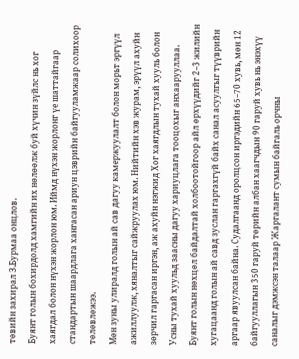төвийн захирал З.Бурмаа онцлов.
Буянт голын бохирдолд хамгийн их нөлөөлж буй хүчин зүйлс нь хог хаягдал болон нүхэн жорлон юм. Иймд нүхэн жорлонг үе шаттайгаар стандартын шаардлага хангасан ариун цэврийн байгууламжаар солихоор төлөвлөжээ.
Мөн зуны улиралд голын ай сав дагуу камержуулалт болон морьт эргүүл ажиллуулж, хяналтыг сайжруулах юм. Нийтийн хэв журам, эрүүл ахуйн зөрчил гаргасан иргэн, аж ахуйн нэгжид Хог хаягдлын тухай хууль болон Усны тухай хуульд заасны дагуу хариуцлага тооцохыг анхаарууллаа.
Буянт голын нөхцөл байдалтай холбоотойгоор айл өрхүүдийг 2–3 жилийн хугацаанд голын ай савд зуслан гаргахгүй байх санал асуулгыг түүврийн аргаар явуулсан байна. Судалгаанд оролцсон иргэдийн 65–70 хувь, мөн 12 байгууллагын 350 гаруй төрийн албан хаагчдын 90 гаруй хувь нь энэхүү саналыг дэмжсэн талаар Жаргалант сумын байгаль орчны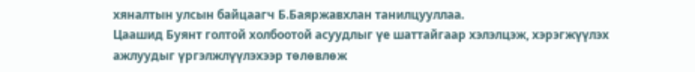хяналтын улсын байцаагч Б.Баяржавхлан танилцууллаа.
Цаашид Буянт голтой холбоотой асуудлыг үе шаттайгаар хэлэлцэж, хэрэгжүүлэх ажлуудыг үргэлжлүүлэхээр төлөвлөж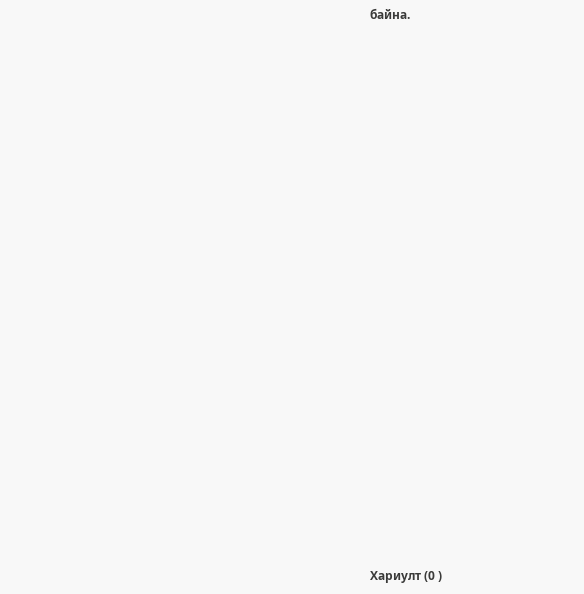байна.






















Хариулт (0 )